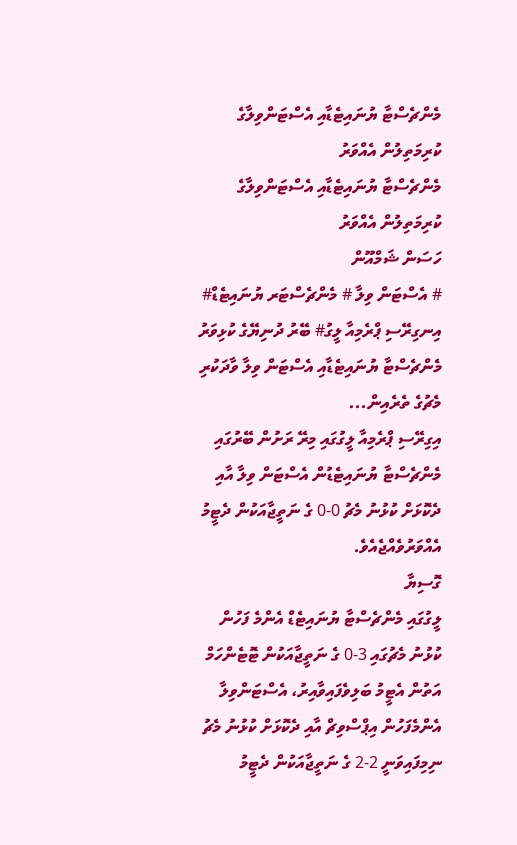މެންޗެސްޓާ ޔުނައިޓެޑާއި އެސްޓަންވިލާގެ ކުރިމަތިލުން އެއްވަރު
މެންޗެސްޓާ ޔުނައިޓެޑާއި އެސްޓަންވިލާގެ ކުރިމަތިލުން އެއްވަރު
ހަސަން ޝަމްއޫން
# އެސްޓަން ވިލާ # މެންޗެސްޓަރ ޔުނައިޓެޑް# އިނގިރޭސި ޕްރެމިއާ ލީގު# ބޭރު ދުނިޔޭގެ ކުޅިވަރު
މެންޗެސްޓާ ޔުނައިޓެޑާއި އެސްޓަން ވިލާ ވާދަކުރި މެޗުގެ ތެރެއިން...
އިގިރޭސި ޕްރެމިއާ ލީގުގައި މިރޭ ރަށުން ބޭރުގައި މެންޗެސްޓާ ޔުނައިޓެޑުން އެސްޓަން ވިލާ އާއި ދެކޮޅަށް ކުޅުނު މެޗު 0-0 ގެ ނަތީޖާއަކުން ދެޓީމު އެއްވަރުވެއްޖެއެވެ.
ގޮސިޔާ
ލީގުގައި މެންޗެސްޓާ ޔުނައިޓެޑް އެންމެ ފަހުން ކުޅުނު މެޗުގައި 3-0 ގެ ނަތީޖާއަކުން ޓޮޓެންހަމް އަތުން އެޓީމު ބަލިވެފައިވާއިރު، އެސްޓަންވިލާ އެންމެފަހުން އިޕްސްވިޗް އާއި ދެކޮޅަށް ކުޅުނު މެޗު ނިމިފައިވަނީ 2-2 ގެ ނަތީޖާއަކުން ދެޓީމު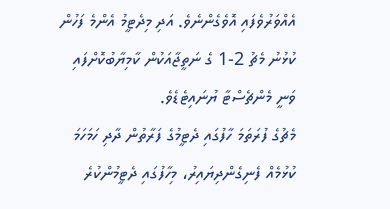އެއްވަރުވެފައި އޮވެގެންނެވެ. އަދި މިދެޓީމު އެންމެ ފަހުން ކުޅުނު މެޗު 2-1 ގެ ނަތީޖާއަކުން ކާމިޔާބުކޮށްފައި ވަނީ މެންޗެސްޓާ ޔުނައިޓެޑެވެ.
މެޗުގެ ފުރަތަމަ ހާފުގައި ދެޓީމުގެ ފަރާތުން ދާދި ހަމަހަމަ ކުޅުމެއް ފެނިގެންދިޔައިރު، މިހާފުގައި ދެޓީމުންކުރެ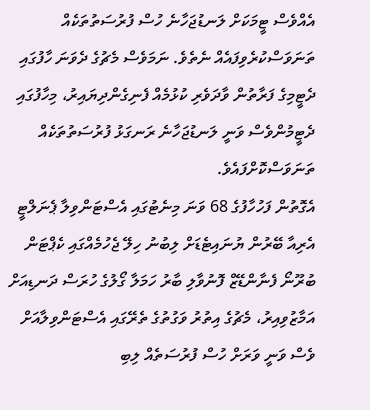އެއްވެސް ޓީމަކަށް ލަނޑުޖަހާނެ ހުސް ފުރުސަތުތަކެއް ތަނަވަސްކުރެވިފައެއް ނެތެވެ. ނަމަވެސް މެޗުގެ ދެވަނަ ހާފުގައި ދެޓީމިގެ ފަރާތުން ވާދަވެރި ކުޅުމެއް ފެނިގެންދިޔައިރު، މިހާފުގައި ދެޓީމުންވެސް ވަނީ ލަނޑުޖަހާނެ ރަނގަޅު ފުރުސަތުތަކެއް ތަނަވަސްކޮށްފައެވެ.
އެގޮތުން ފަހުހާފުގެ 68 ވަނަ މިނެޓުގައި އެސްޓަންވިލާ ޕެނަލްޓީ އެރިއާ ބޭރުން ޔުނައިޓެޑަށް ލިބުނު ހިލޭ ޖެހުމެއްގައި ކެޕްޓަން ބުރޫނޯ ފެނާންޑޭޒް ފޮނުވާލި ބާރު ހަމަލާ ގޯލުގެ ހުރަސް ދަނޑިއަށް އަމާޒުވިއިރު، މެޗުގެ އިތުރު ވަގުތުގެ ތެރޭގައި އެސްޓަންވިލާއަށް ވެސް ވަނީ ވަރަށް ހުސް ފުރުސަތެއް ލިބި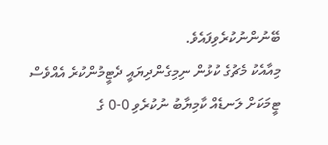ބޭނުންނުކުރެވިފައެވެ.
މިއާއެކު މެޗުގެ ކުޅުން ނިމިގެންދިޔައީ ދެޓީމުންކުރެ އެއްވެސް ޓީމަކަށް ލަނޑެއް ކާމިޔާބު ނުކުރެވި 0-0 ގެ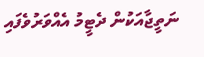ނަތީޖާއަކުން ދެޓީމު އެއްވަރުވެފައި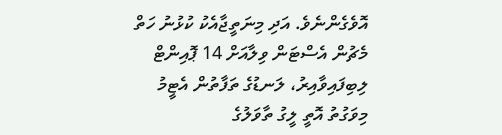އޮވެގެންނެވެ. އަދި މިނަތީޖާއެކު ކުޅުނު ހަތް މެޗުން އެސްޓަން ވިލާއަށް 14 ޕޮއިންޓް ލިބިފައިވާއިރު، ލަނޑުގެ ތަފާތުން އެޓީމު މިވަގުތު އޮތީ ލީގު ތާވަލުގެ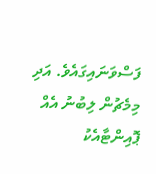ފަސްވަނައިގައެވެ. އަދި މިމެޗުން ލިބުނު އެއް ޕޮއިންޓާއެކު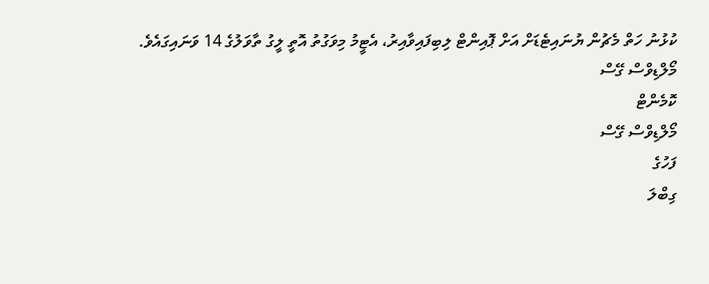ކުޅުނު ހަތް މެޗުން ޔުނައިޓެޑަށް އަށް ޕޮއިންޓް ލިބިފައިވާއިރު، އެޓީމު މިވަގުތު އޮތީ ލީގު ތާވަލުގެ 14 ވަނައިގައެވެ.
މޯލްޑިވްސް ގޭސް
ކޮމެންޓް
މޯލްޑިވްސް ގޭސް
ފަހުގެ
ގިބްލަ